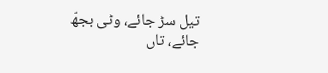تیل سڑ جائے، وٹی بجھّ جائے، تاں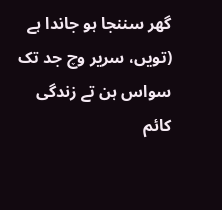گھر سننجا ہو جاندا ہے (تویں، سریر وچ جد تک سواس ہن تے زندگی کائم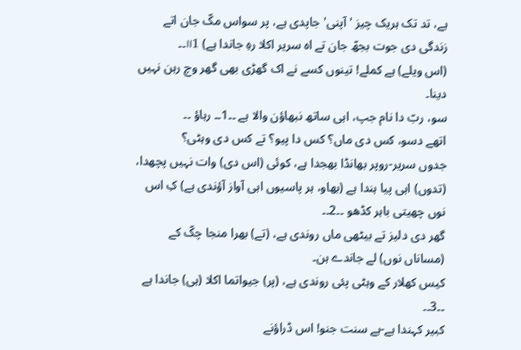ہے، تد تک ہریک چیز 'آپنی' جاپدی ہے، پر سواس مکّ جان اتے زندگی دی جوت بجھّ جان تے اہ سریر اکلا رہِ جاندا ہے) ॥1۔۔
(اس ویلے) ہے کملے! تینوں کسے نے اک گھڑی بھی گھر وچ رہن نہیں دینا۔
سو، ربّ دا نام جپ، اہی ساتھ نبھاؤن والا ہے ۔۔1۔۔ رہاؤ ۔۔
اتھے دسو، کس دی ماں؟ کس دا پیو؟ تے کس دی وہٹی؟
جدوں سریر-روپر بھانڈا بھجدا ہے، کوئی (اس دی) وات نہیں پچھدا، (تدوں) اہی پیا ہندا ہے (بھاو، ہر پاسیوں اہی آواز آؤندی ہے) کِ اس نوں چھیتی باہر کڈھو ۔۔2۔۔
گھر دی دلیز تے بیٹھی ماں روندی ہے، (تے) بھرا منجا چکّ کے (مساناں نوں) لے جاندے ہن۔
کیس کھلار کے وہٹی پئی روندی ہے، (پر) جیواتما اکلا (ہی) جاندا ہے ۔۔3۔۔
کبیر کہندا ہے-ہے سنت جنو! اس ڈراؤنے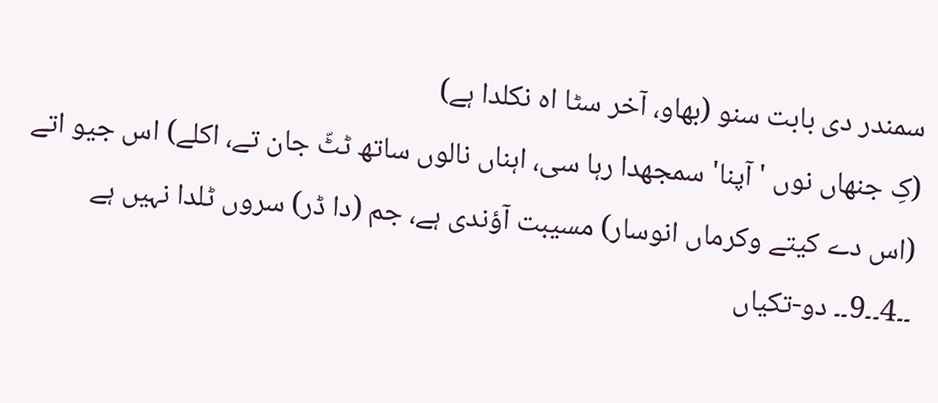سمندر دی بابت سنو (بھاو، آخر سٹا اہ نکلدا ہے)
(کِ جنھاں نوں 'آپنا' سمجھدا رہا سی، اہناں نالوں ساتھ ٹٹّ جان تے، اکلے) اس جیو اتے (اس دے کیتے وکرماں انوسار) مسیبت آؤندی ہے، جم (دا ڈر) سروں ٹلدا نہیں ہے ۔۔4۔۔9۔۔ دو-تکیاں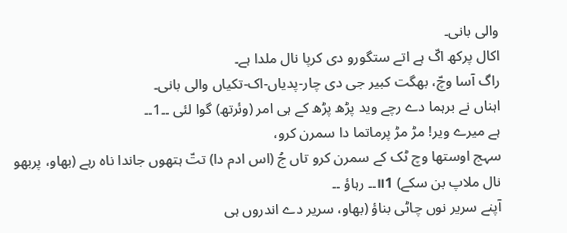والی بانی۔
اکال پرکھ اکّ ہے اتے ستگورو دی کرپا نال ملدا ہے۔
راگ آسا وچّ، بھگت کبیر جی دی چار-پدیاں-اک-تکیاں والی بانی۔
اہناں نے برہما دے رچے وید پڑھ پڑھ کے ہی امر (وئرتھ) گوا لئی ۔۔1۔۔
ہے میرے ویر! مڑ مڑ پرماتما دا سمرن کرو،
سہج اوستھا وچ ٹک کے سمرن کرو تاں جُ (اس ادم دا) تتّ ہتھوں جاندا ناہ رہے (بھاو، پربھو نال ملاپ بن سکے) ॥1۔۔ رہاؤ ۔۔
آپنے سریر نوں چاٹی بناؤ (بھاو، سریر دے اندروں ہی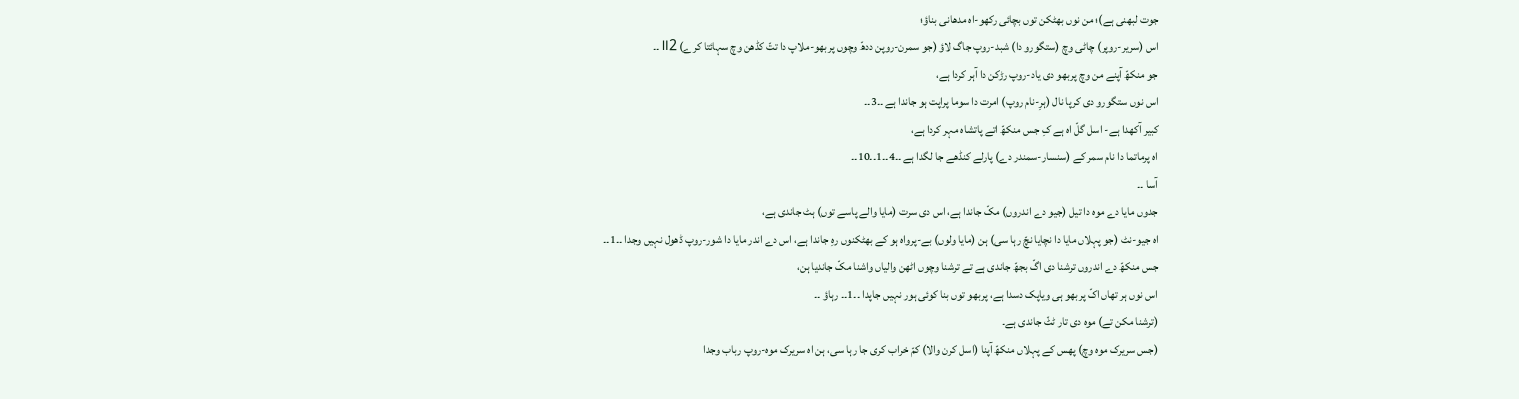جوت لبھنی ہے)؛ من نوں بھٹکن توں بچائی رکھو-اہ مدھانی بناؤ؛
اس (سریر-روپر) چاٹی وچ (ستگورو دا) شبد-روپ جاگ لاؤ (جو سمرن-روپن ددھّ وچوں پربھو-ملاپ دا تتّ کڈھن وچ سہائتا کرے) ॥2۔۔
جو منکھّ آپنے من وچ پربھو دی یاد-روپ رڑکن دا آہر کردا ہے،
اس نوں ستگورو دی کرپا نال (ہرِ-نام روپ) امرت دا سوما پراپت ہو جاندا ہے ۔۔3۔۔
کبیر آکھدا ہے- اسل گلّ اہ ہے کِ جس منکھّ اتے پاتشاہ مہر کردا ہے،
اہ پرماتما دا نام سمر کے (سنسار-سمندر دے) پارلے کنڈھے جا لگدا ہے ۔۔4۔۔1۔۔10۔۔
آسا ۔۔
جدوں مایا دے موہ دا تیل (جیو دے اندروں) مکّ جاندا ہے، اس دی سرت (مایا والے پاسے توں) ہٹ جاندی ہے،
اہ جیو-نٹ (جو پہلاں مایا دا نچایا نچّ رہا سی) ہن (مایا ولوں) بے-پرواہ ہو کے بھٹکنوں رہِ جاندا ہے، اس دے اندر مایا دا شور-روپ ڈھول نہیں وجدا ۔۔1۔۔
جس منکھّ دے اندروں ترشنا دی اگّ بجھّ جاندی ہے تے ترشنا وچوں اٹھن والیاں واشنا مکّ جاندیا ہن،
اس نوں ہر تھاں اکّ پربھو ہی ویاپک دسدا ہے، پربھو توں بنا کوئی ہور نہیں جاپدا ۔۔1۔۔ رہاؤ ۔۔
(ترشنا مکن تے) موہ دی تار ٹٹّ جاندی ہے۔
(جس سریرک موہ وچ) پھس کے پہلاں منکھّ آپنا (اسل کرن والا) کمّ خراب کری جا رہا سی، ہن اہ سریرک موہ-روپ رباب وجدا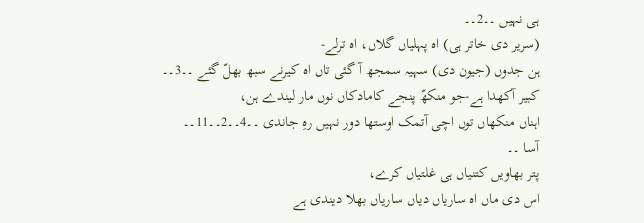ہی نہیں ۔۔2۔۔
(سریر دی خاتر ہی) اہ پہلیاں گلاں، اہ ترلے-
ہن جدوں (جیون دی) سہیہ سمجھ آ گئی تاں اہ کیرنے سبھ بھلّ گئے ۔۔3۔۔
کبیر آکھدا ہے-جو منکھّ پنجے کامادکاں نوں مار لیندے ہن،
اہناں منکھاں توں اچی آتمک اوستھا دور نہیں رہِ جاندی ۔۔4۔۔2۔۔11۔۔
آسا ۔۔
پتر بھاویں کتنیاں ہی غلتیاں کرے،
اس دی ماں اہ ساریاں دیاں ساریاں بھلا دیندی ہے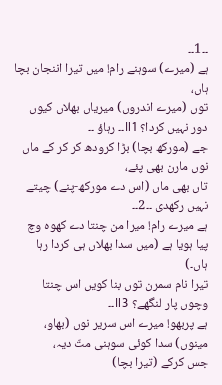۔۔1۔۔
ہے (میرے) سوہنے رام! میں تیرا اننجان بچا ہاں،
توں (میرے اندروں) میریاں بھلاں کیوں دور نہیں کردا؟ ॥1۔۔ رہاؤ ۔۔
جے (مورکھ بچا) بڑا کرودھ کر کر کے ماں نوں مارن بھی پئے،
تاں بھی ماں (اس دے مورکھ-پنے) چیتے نہیں رکھدی ۔۔2۔۔
ہے میرے رام! میرا من چنتا دے کھوہ وچ پیا ہویا ہے (میں سدا بھلاں ہی کردا رہا ہاں۔)
تیرا نام سمرن توں بنا کویں اس چنتا وچوں پار لنگھے؟ ॥3۔۔
ہے پربھو! میرے اس سریر نوں (بھاو، مینوں) سدا کوئی سوہنی متّ دیہ،
جس کرکے (تیرا بچا)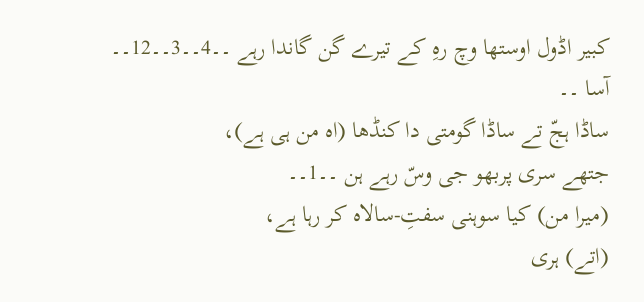کبیر اڈول اوستھا وچ رہِ کے تیرے گن گاندا رہے ۔۔4۔۔3۔۔12۔۔
آسا ۔۔
ساڈا ہجّ تے ساڈا گومتی دا کنڈھا (اہ من ہی ہے)،
جتھے سری پربھو جی وسّ رہے ہن ۔۔1۔۔
(میرا من) کیا سوہنی سفتِ-سالاہ کر رہا ہے،
(اتے) ہری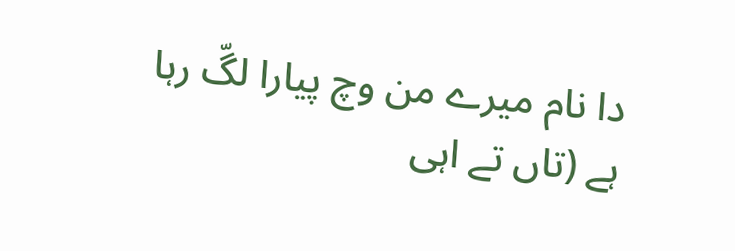دا نام میرے من وچ پیارا لگّ رہا ہے (تاں تے اہی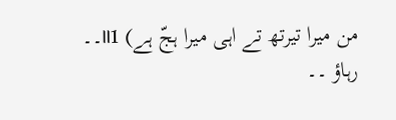من میرا تیرتھ تے اہی میرا ہجّ ہے) ॥1۔۔ رہاؤ ۔۔